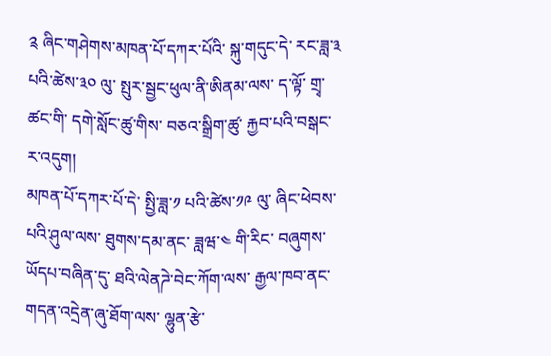༉ ཞིང་གཤེགས་མཁན་པོ་དཀར་པོའི་ སྐུ་གདུང་དེ་ རང་ཟླ་༣ པའི་ཚེས་༣༠ ལུ་ སྤུར་སྦྱང་ཕུལ་ནི་ཨིནམ་ལས་ ད་ལྟོ་ གྲྭ་ཚང་གི་ དགེ་སློང་ཚུ་གིས་ བཅའ་སྒྲིག་ཚུ་ རྐྱབ་པའི་བསྒང་ར་འདུག།
མཁན་པོ་དཀར་པོ་དེ་ སྤྱི་ཟླ་༡ པའི་ཚེས་༡༩ ལུ་ ཞིང་ཕེབས་པའི་ཤུལ་ལས་ ཐུགས་དམ་ནང་ ཟླཝ་༤ གི་རིང་ བཞུགས་ཡོདཔ་བཞིན་དུ་ ཐའི་ལེནཌེ་བེང་ཀོག་ལས་ རྒྱལ་ཁབ་ནང་ གདན་འདྲེན་ཞུ་ཐོག་ལས་ ལྷུན་རྩེ་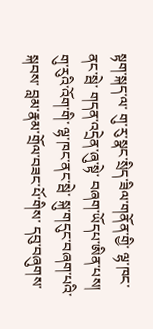སྟག་སྐད་ལ་ གུ་རུ་སྣང་སྲིད་ཟིལ་གནོན་གྱི་ ལྷ་ཁང་ནང་སྦེ་ གདན་འདྲེན་ཞུ་སྟེ་ བཞག་ཡོདཔ་ཨིན་པས།
གུ་རུའི་འོག་གི་ ལྷ་ཁང་ནང་སྦེ་ སྐུ་གདུང་བཞག་པའི་སྐབས་ བླམ་རྣམ་གྲོལ་བཟང་པོ་གིས་ དབུ་བཞུགས་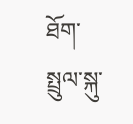ཐོག་ སྤྲུལ་སྐུ་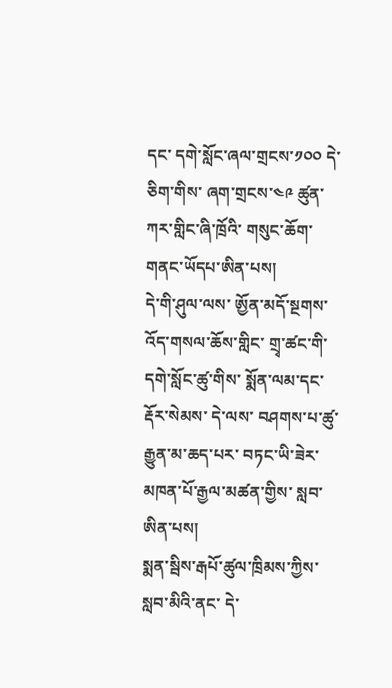དང་ དགེ་སློང་ཞལ་གྲངས་༡༠༠ དེ་ཅིག་གིས་ ཞག་གྲངས་༤༩ ཚུན་ ཀར་གླིང་ཞི་ཁྲོའི་ གསུང་ཆོག་གནང་ཡོདཔ་ཨིན་པས།
དེ་གི་ཤུལ་ལས་ ཨྱོན་མདོ་སྔགས་འོད་གསལ་ཆོས་གླིང་ གྲྭ་ཚང་གི་ དགེ་སློང་ཚུ་གིས་ སྨོན་ལམ་དང་ རྡོར་སེམས་ དེ་ལས་ བཤགས་པ་ཚུ་ རྒྱུན་མ་ཆད་པར་ བཏང་ཡི་ཟེར་ མཁན་པོ་རྒྱལ་མཚན་གྱིས་ སླབ་ཨིན་པས།
སྨན་སྦིས་རྒཔོ་ཚུལ་ཁྲིམས་ཀྱིས་ སླབ་མིའི་ནང་ དེ་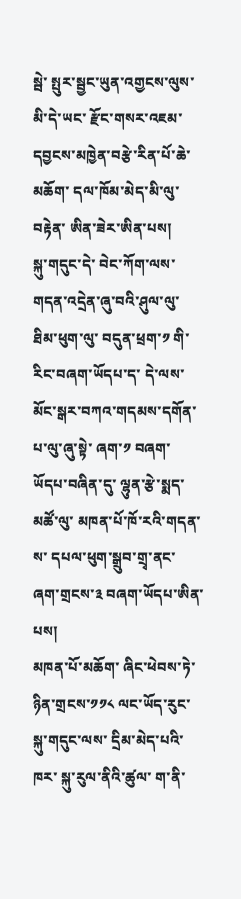སྦེ་ སྤུར་སྦྱང་ཡུན་འགྱངས་ལུས་མི་དེ་ཡང་ རྫོང་གསར་འཇམ་དབྱངས་མཁྱེན་བརྩེ་རིན་པོ་ཆེ་མཆོག་ དལ་ཁོམ་མེད་མི་ལུ་བརྟེན་ ཨིན་ཟེར་ཨིན་པས།
སྐུ་གདུང་དེ་ བེང་ཀོག་ལས་ གདན་འདྲེན་ཞུ་བའི་ཤུལ་ལུ་ ཐིམ་ཕུག་ལུ་ བདུན་ཕྲག་༡ གི་རིང་བཞག་ཡོདཔ་ད་ དེ་ལས་ མོང་སྒར་བཀའ་གདམས་དགོན་པ་ལུ་ཞུ་སྟེ་ ཞག་༡ བཞག་ཡོདཔ་བཞིན་དུ་ ལྷུན་རྩེ་སྨད་མཚོ་ལུ་ མཁན་པོ་ཁོ་རའི་གདན་ས་ དཔལ་ཕུག་སྒྲུབ་གྲྭ་ནང་ ཞག་གྲངས་༣ བཞག་ཡོདཔ་ཨིན་པས།
མཁན་པོ་མཆོག་ ཞིང་ཕེབས་ཏེ་ ཉིན་གྲངས་༡༡༨ ལང་ཡོད་རུང་ སྐུ་གདུང་ལས་ དྲིམ་མེད་པའི་ཁར་ སྐུ་རུལ་ནིའི་ཚུལ་ ག་ནི་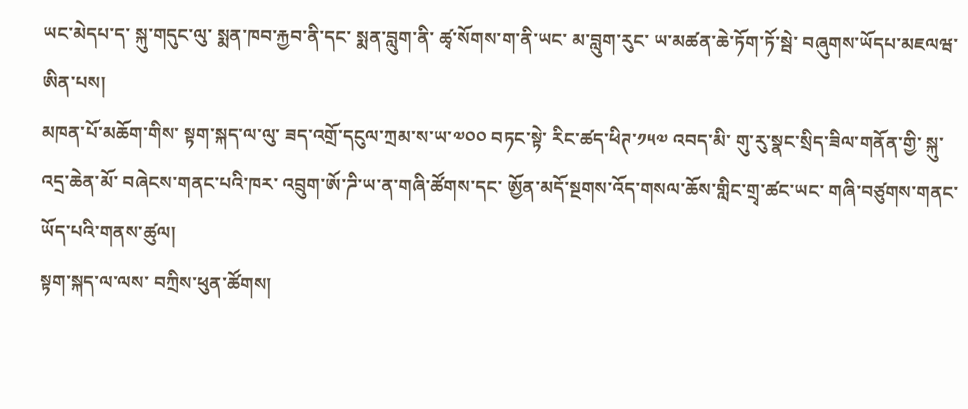ཡང་མེདཔ་ད་ སྐུ་གདུང་ལུ་ སྨན་ཁབ་རྐྱབ་ནི་དང་ སྨན་བླུག་ནི་ ཚྭ་སོགས་ག་ནི་ཡང་ མ་བླུག་རུང་ ཡ་མཚན་ཆེ་ཏོག་ཏོ་སྦེ་ བཞུགས་ཡོདཔ་མཇལཝ་ཨིན་པས།
མཁན་པོ་མཆོག་གིས་ སྟག་སྐད་ལ་ལུ་ ཟད་འགྲོ་དངུལ་ཀྲམ་ས་ཡ་༧༠༠ བཏང་སྟེ་ རིང་ཚད་ཕིཊ་༡༥༧ འབད་མི་ གུ་རུ་སྣང་སྲིད་ཟིལ་གནོན་གྱི་ སྐུ་འདྲ་ཆེན་མོ་ བཞེངས་གནང་པའི་ཁར་ འབྲུག་ཨོ་ཌི་ཡ་ན་གཞི་ཚོགས་དང་ ཨྱོན་མདོ་སྔགས་འོད་གསལ་ཆོས་གླིང་གྲྭ་ཚང་ཡང་ གཞི་བཙུགས་གནང་ཡོད་པའི་གནས་ཚུལ།
སྟག་སྐད་ལ་ལས་ བཀྲིས་ཕུན་ཚོགས།